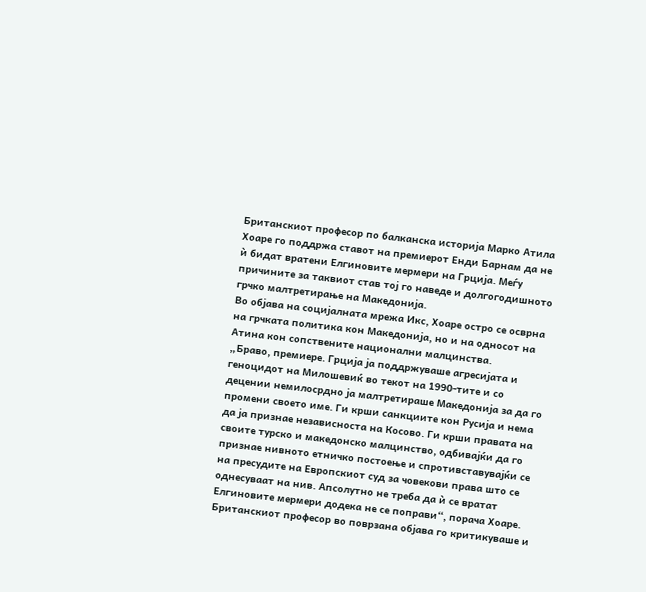Британскиот професор по балканска историја Марко Атила Хоаре го поддржа ставот на премиерот Енди Барнам да не ѝ бидат вратени Елгиновите мермери на Грција. Меѓу причините за таквиот став тој го наведе и долгогодишното грчко малтретирање на Македонија.
Во објава на социјалната мрежа Икс, Хоаре остро се осврна на грчката политика кон Македонија, но и на односот на Атина кон сопствените национални малцинства.
„Браво, премиере. Грција ја поддржуваше агресијата и геноцидот на Милошевиќ во текот на 1990-тите и со децении немилосрдно ја малтретираше Македонија за да го промени своето име. Ги крши санкциите кон Русија и нема да ја признае независноста на Косово. Ги крши правата на своите турско и македонско малцинство, одбивајќи да го признае нивното етничко постоење и спротивставувајќи се на пресудите на Европскиот суд за човекови права што се однесуваат на нив. Апсолутно не треба да ѝ се вратат Елгиновите мермери додека не се поправи“, порача Хоаре.
Британскиот професор во поврзана објава го критикуваше и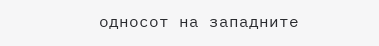односот на западните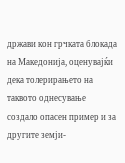држави кон грчката блокада на Македонија, оценувајќи дека толерирањето на таквото однесување создало опасен пример и за другите земји-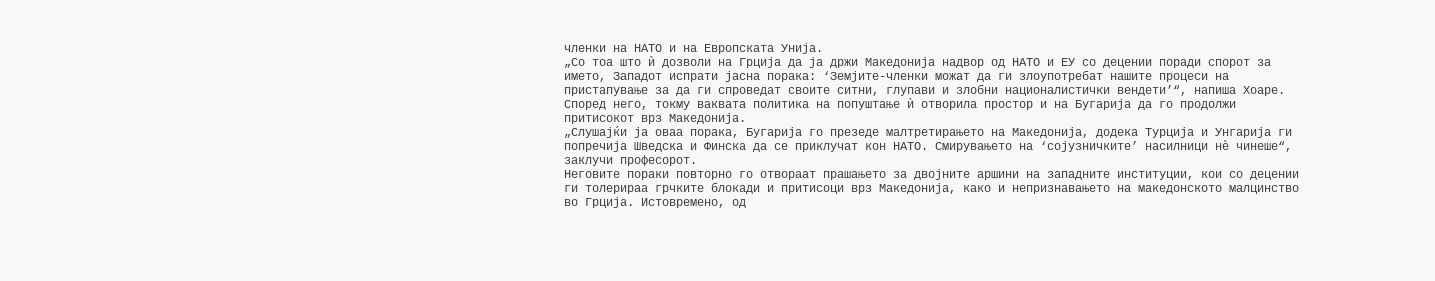членки на НАТО и на Европската Унија.
„Со тоа што ѝ дозволи на Грција да ја држи Македонија надвор од НАТО и ЕУ со децении поради спорот за името, Западот испрати јасна порака: ‘Земјите-членки можат да ги злоупотребат нашите процеси на пристапување за да ги спроведат своите ситни, глупави и злобни националистички вендети’“, напиша Хоаре.
Според него, токму ваквата политика на попуштање ѝ отворила простор и на Бугарија да го продолжи притисокот врз Македонија.
„Слушајќи ја оваа порака, Бугарија го презеде малтретирањето на Македонија, додека Турција и Унгарија ги попречија Шведска и Финска да се приклучат кон НАТО. Смирувањето на ‘сојузничките’ насилници нè чинеше“, заклучи професорот.
Неговите пораки повторно го отвораат прашањето за двојните аршини на западните институции, кои со децении ги толерираа грчките блокади и притисоци врз Македонија, како и непризнавањето на македонското малцинство во Грција. Истовремено, од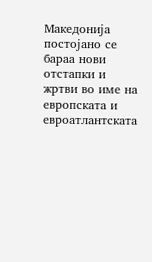Македонија постојано се бараа нови отстапки и жртви во име на европската и евроатлантската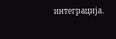интеграција.